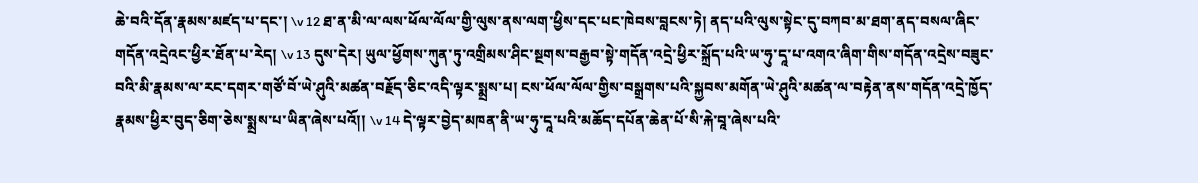ཆེ་བའི་དོན་རྣམས་མཛད་པ་དང་། \v 12 ཐ་ན་མི་ལ་ལས་ཕོལ་ལོལ་གྱི་ལུས་ནས་ལག་ཕྱིས་དང་པང་ཁེབས་བླངས་ཏེ། ནད་པའི་ལུས་སྟེང་དུ་བཀབ་མ་ཐག་ནད་བསལ་ཞིང་གདོན་འདྲེའང་ཕྱིར་ཐོན་པ་རེད། \v 13 དུས་དེར། ཡུལ་ཕྱོགས་ཀུན་ཏུ་འགྲིམས་ཤིང་སྔགས་བརྒྱབ་སྟེ་གདོན་འདྲེ་ཕྱིར་སྐྲོད་པའི་ཡ་ཧུ་དཱ་པ་འགའ་ཞིག་གིས་གདོན་འདྲེས་བཟུང་བའི་མི་རྣམས་ལ་རང་དགར་གཙོ་བོ་ཡེ་ཤུའི་མཚན་བརྗོད་ཅིང་འདི་ལྟར་སྨྲས་པ། ངས་ཕོལ་ལོལ་གྱིས་བསྒྲགས་པའི་སྐྱབས་མགོན་ཡེ་ཤུའི་མཚན་ལ་བརྟེན་ནས་གདོན་འདྲེ་ཁྱོད་རྣམས་ཕྱིར་བུད་ཅིག་ཅེས་སྨྲས་པ་ཡིན་ཞེས་པའོ།། \v 14 དེ་ལྟར་བྱེད་མཁན་ནི་ཡ་ཧུ་དཱ་པའི་མཆོད་དཔོན་ཆེན་པོ་སི་རྐེ་བཱ་ཞེས་པའི་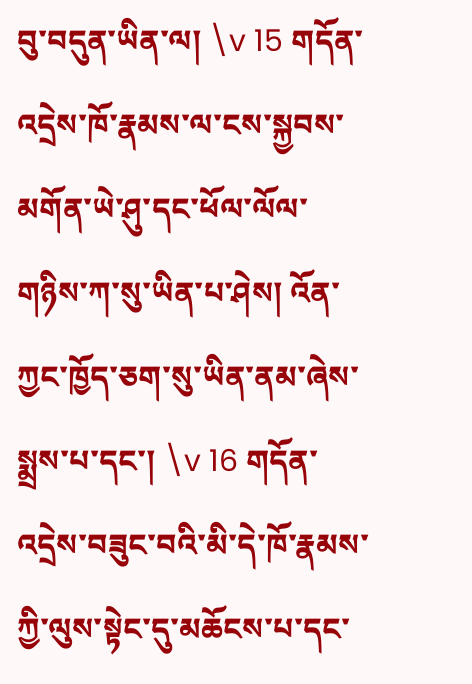བུ་བདུན་ཡིན་ལ། \v 15 གདོན་འདྲེས་ཁོ་རྣམས་ལ་ངས་སྐྱབས་མགོན་ཡེ་ཤུ་དང་ཕོལ་ལོལ་གཉིས་ཀ་སུ་ཡིན་པ་ཤེས། འོན་ཀྱང་ཁྱོད་ཅག་སུ་ཡིན་ནམ་ཞེས་སྨྲས་པ་དང་། \v 16 གདོན་འདྲེས་བཟུང་བའི་མི་དེ་ཁོ་རྣམས་ཀྱི་ལུས་སྟེང་དུ་མཆོངས་པ་དང་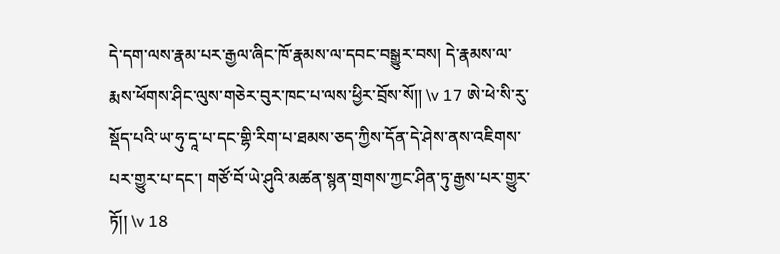དེ་དག་ལས་རྣམ་པར་རྒྱལ་ཞིང་ཁོ་རྣམས་ལ་དབང་བསྒྱུར་བས། དེ་རྣམས་ལ་རྨས་ཕོགས་ཤིང་ལུས་གཅེར་བུར་ཁང་པ་ལས་ཕྱིར་བྲོས་སོ།། \v 17 ཨེ་ཕེ་སི་རུ་སྡོད་པའི་ཡ་ཧུ་དཱ་པ་དང་གྷི་རིག་པ་ཐམས་ཅད་ཀྱིས་དོན་དེ་ཤེས་ནས་འཇིགས་པར་གྱུར་པ་དང་། གཙོ་བོ་ཡེ་ཤུའི་མཚན་སྙན་གྲགས་ཀྱང་ཤིན་ཏུ་རྒྱས་པར་གྱུར་ཏོ།། \v 18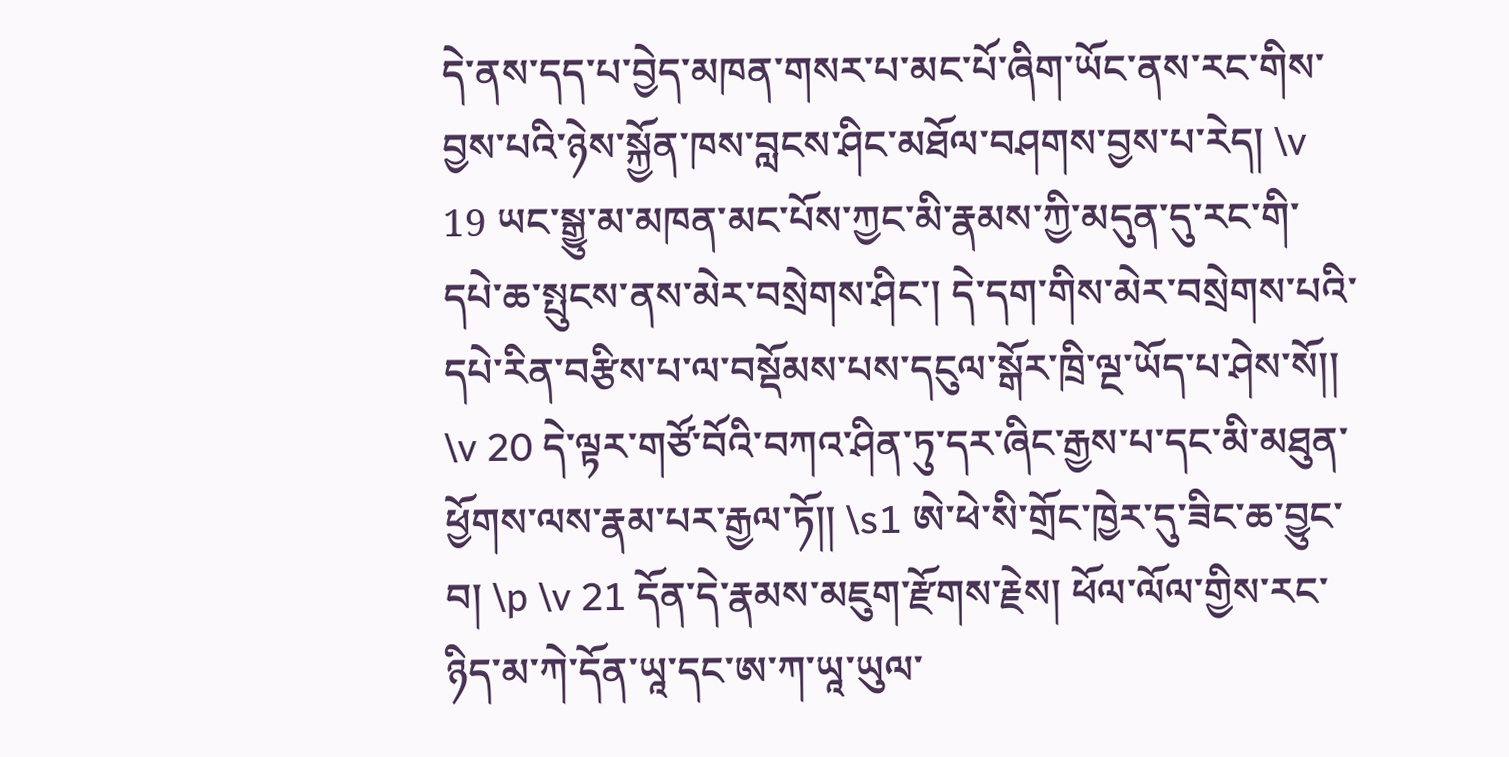དེ་ནས་དད་པ་བྱེད་མཁན་གསར་པ་མང་པོ་ཞིག་ཡོང་ནས་རང་གིས་བྱས་པའི་ཉེས་སྐྱོན་ཁས་བླངས་ཤིང་མཐོལ་བཤགས་བྱས་པ་རེད། \v 19 ཡང་སྒྱུ་མ་མཁན་མང་པོས་ཀྱང་མི་རྣམས་ཀྱི་མདུན་དུ་རང་གི་དཔེ་ཆ་སྤུངས་ནས་མེར་བསྲེགས་ཤིང་། དེ་དག་གིས་མེར་བསྲེགས་པའི་དཔེ་རིན་བརྩིས་པ་ལ་བསྡོམས་པས་དངུལ་སྒོར་ཁྲི་ལྔ་ཡོད་པ་ཤེས་སོ།། \v 20 དེ་ལྟར་གཙོ་བོའི་བཀའ་ཤིན་ཏུ་དར་ཞིང་རྒྱས་པ་དང་མི་མཐུན་ཕྱོགས་ལས་རྣམ་པར་རྒྱལ་ཏོ།། \s1 ཨེ་ཕེ་སི་གྲོང་ཁྱེར་དུ་ཟིང་ཆ་བྱུང་བ། \p \v 21 དོན་དེ་རྣམས་མཇུག་རྫོགས་རྗེས། ཕོལ་ལོལ་གྱིས་རང་ཉིད་མ་ཀེ་དོན་ཡཱ་དང་ཨ་ཀ་ཡཱ་ཡུལ་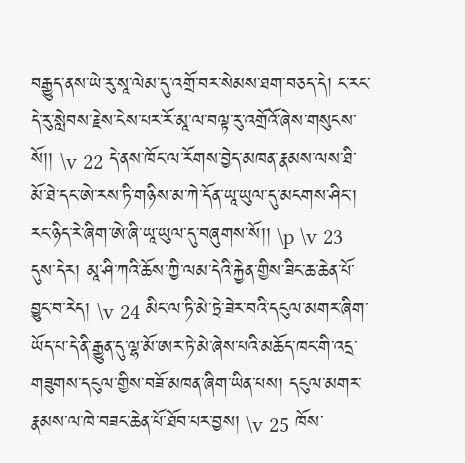བརྒྱུད་ནས་ཡེ་རུ་སཱ་ལེམ་དུ་འགྲོ་བར་སེམས་ཐག་བཅད་དེ། ང་རང་དེ་རུ་སླེབས་རྗེས་ངེས་པར་རོ་མཱ་ལ་བལྟ་རུ་འགྲོའོ་ཞེས་གསུངས་སོ།། \v 22 དེ་ནས་ཁོང་ལ་རོགས་བྱེད་མཁན་རྣམས་ལས་ཐི་མོ་ཐེ་དང་ཨེ་རས་ཏི་གཉིས་མ་ཀེ་དོན་ཡཱ་ཡུལ་དུ་མངགས་ཤིང་། རང་ཉིད་རེ་ཞིག་ཨེ་ཞི་ཡཱ་ཡུལ་དུ་བཞུགས་སོ།། \p \v 23 དུས་དེར། མཱ་ཤི་ཀའི་ཆོས་ཀྱི་ལམ་དེའི་རྐྱེན་གྱིས་ཟིང་ཆ་ཆེན་པོ་བྱུང་བ་རེད། \v 24 མིང་ལ་ཏི་མེ་ཏྲེ་ཟེར་བའི་དངུལ་མགར་ཞིག་ཡོད་པ་དེ་ནི་རྒྱུན་དུ་ལྷ་མོ་ཨར་ཏེ་མེ་ཞེས་པའི་མཆོད་ཁང་གི་འདྲ་གཟུགས་དངུལ་གྱིས་བཟོ་མཁན་ཞིག་ཡིན་པས། དངུལ་མགར་རྣམས་ལ་ཁེ་བཟང་ཆེན་པོ་ཐོབ་པར་བྱས། \v 25 ཁོས་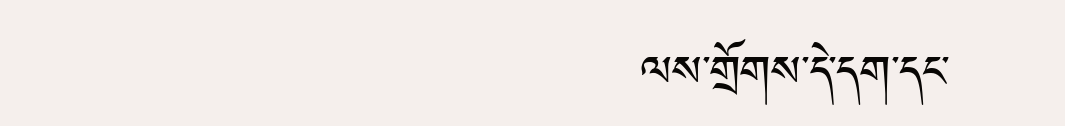ལས་གྲོགས་དེ་དག་དང་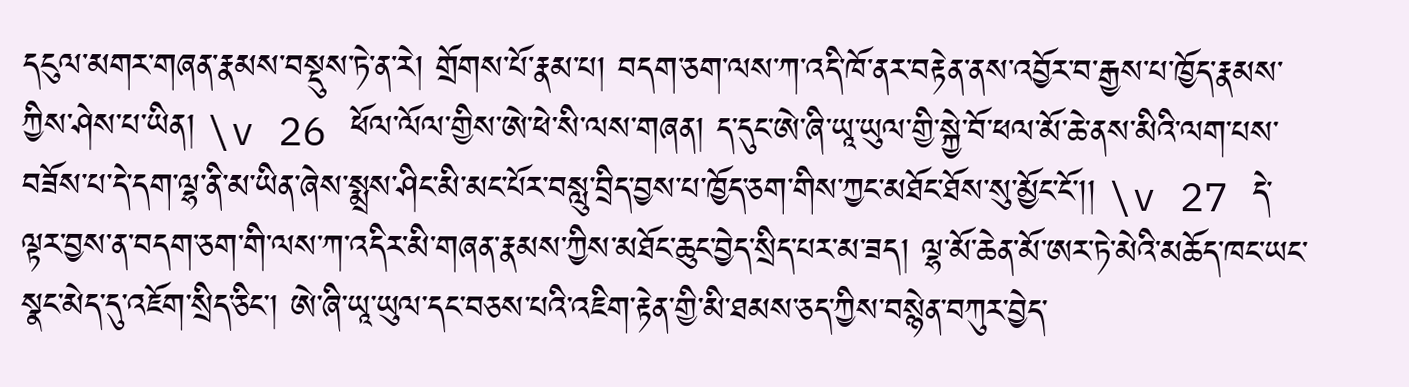དངུལ་མགར་གཞན་རྣམས་བསྡུས་ཏེ་ན་རེ། གྲོགས་པོ་རྣམ་པ། བདག་ཅག་ལས་ཀ་འདི་ཁོ་ནར་བརྟེན་ནས་འབྱོར་བ་རྒྱས་པ་ཁྱོད་རྣམས་ཀྱིས་ཤེས་པ་ཡིན། \v 26 ཕོལ་ལོལ་གྱིས་ཨེ་ཕེ་སི་ལས་གཞན། ད་དུང་ཨེ་ཞི་ཡཱ་ཡུལ་གྱི་སྐྱེ་བོ་ཕལ་མོ་ཆེ་ནས་མིའི་ལག་པས་བཟོས་པ་དེ་དག་ལྷ་ནི་མ་ཡིན་ཞེས་སྨྲས་ཤིང་མི་མང་པོར་བསླུ་བྲིད་བྱས་པ་ཁྱོད་ཅག་གིས་ཀྱང་མཐོང་ཐོས་སུ་མྱོང་ངོ་།། \v 27 དེ་ལྟར་བྱས་ན་བདག་ཅག་གི་ལས་ཀ་འདིར་མི་གཞན་རྣམས་ཀྱིས་མཐོང་ཆུང་བྱེད་སྲིད་པར་མ་ཟད། ལྷ་མོ་ཆེན་མོ་ཨར་ཏེ་མེའི་མཆོད་ཁང་ཡང་སྣང་མེད་དུ་འཇོག་སྲིད་ཅིང་། ཨེ་ཞི་ཡཱ་ཡུལ་དང་བཅས་པའི་འཇིག་རྟེན་གྱི་མི་ཐམས་ཅད་ཀྱིས་བསྙེན་བཀུར་བྱེད་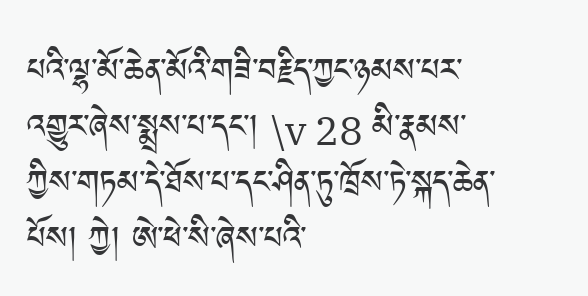པའི་ལྷ་མོ་ཆེན་མོའི་གཟི་བརྗིད་ཀྱང་ཉམས་པར་འགྱུར་ཞེས་སྨྲས་པ་དང་། \v 28 མི་རྣམས་ཀྱིས་གཏམ་དེ་ཐོས་པ་དང་ཤིན་ཏུ་ཁྲོས་ཏེ་སྐད་ཆེན་པོས། ཀྱེ། ཨེ་ཕེ་སི་ཞེས་པའི་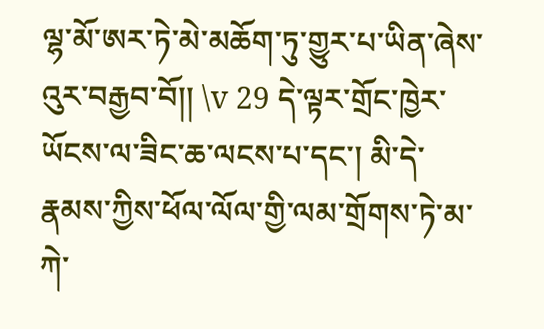ལྷ་མོ་ཨར་ཏེ་མེ་མཆོག་ཏུ་གྱུར་པ་ཡིན་ཞེས་འུར་བརྒྱབ་བོ།། \v 29 དེ་ལྟར་གྲོང་ཁྱེར་ཡོངས་ལ་ཟིང་ཆ་ལངས་པ་དང་། མི་དེ་རྣམས་ཀྱིས་ཕོལ་ལོལ་གྱི་ལམ་གྲོགས་ཏེ་མ་ཀེ་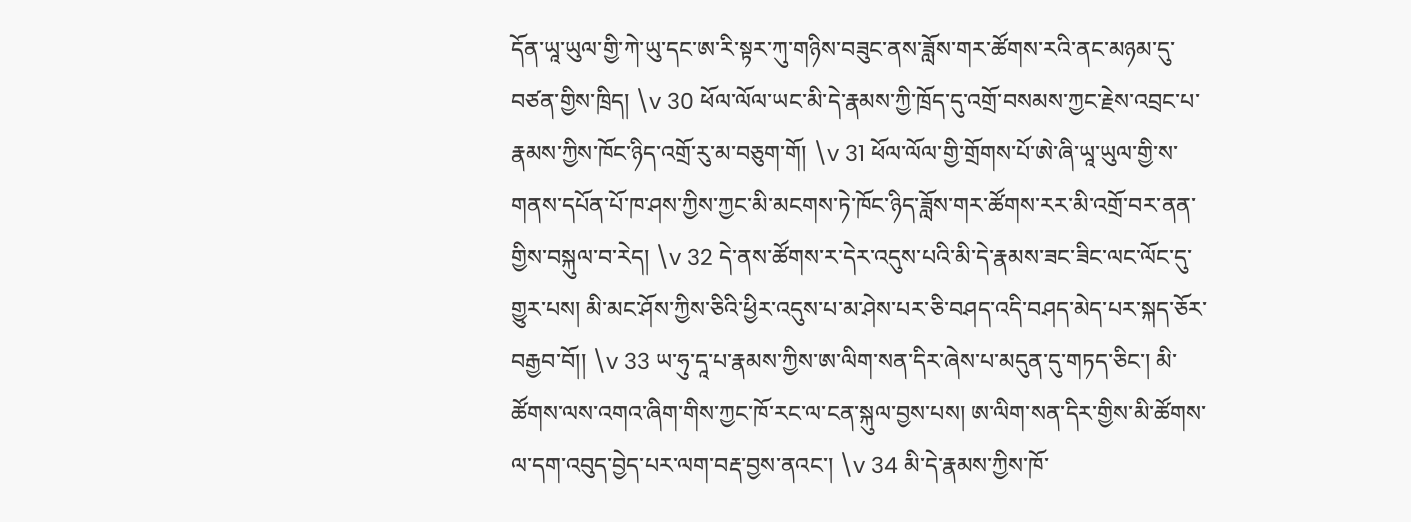དོན་ཡཱ་ཡུལ་གྱི་ཀེ་ཡུ་དང་ཨ་རི་སྟར་ཀུ་གཉིས་བཟུང་ནས་ཟློས་གར་ཚོགས་རའི་ནང་མཉམ་དུ་བཙན་གྱིས་ཁྲིད། \v 30 ཕོལ་ལོལ་ཡང་མི་དེ་རྣམས་ཀྱི་ཁྲོད་དུ་འགྲོ་བསམས་ཀྱང་རྗེས་འབྲང་པ་རྣམས་ཀྱིས་ཁོང་ཉིད་འགྲོ་རུ་མ་བཅུག་གོ། \v 31 ཕོལ་ལོལ་གྱི་གྲོགས་པོ་ཨེ་ཞི་ཡཱ་ཡུལ་གྱི་ས་གནས་དཔོན་པོ་ཁ་ཤས་ཀྱིས་ཀྱང་མི་མངགས་ཏེ་ཁོང་ཉིད་ཟློས་གར་ཚོགས་རར་མི་འགྲོ་བར་ནན་གྱིས་བསྐུལ་བ་རེད། \v 32 དེ་ནས་ཚོགས་ར་དེར་འདུས་པའི་མི་དེ་རྣམས་ཟང་ཟིང་ལང་ལོང་དུ་གྱུར་པས། མི་མང་ཤོས་ཀྱིས་ཅིའི་ཕྱིར་འདུས་པ་མ་ཤེས་པར་ཅི་བཤད་འདི་བཤད་མེད་པར་སྐད་ཅོར་བརྒྱབ་བོ།། \v 33 ཡ་ཧུ་དཱ་པ་རྣམས་ཀྱིས་ཨ་ལིག་སན་དིར་ཞེས་པ་མདུན་དུ་གཏད་ཅིང་། མི་ཚོགས་ལས་འགའ་ཞིག་གིས་ཀྱང་ཁོ་རང་ལ་ངན་སྐུལ་བྱས་པས། ཨ་ལིག་སན་དིར་གྱིས་མི་ཚོགས་ལ་དག་འབུད་བྱེད་པར་ལག་བརྡ་བྱས་ནའང་། \v 34 མི་དེ་རྣམས་ཀྱིས་ཁོ་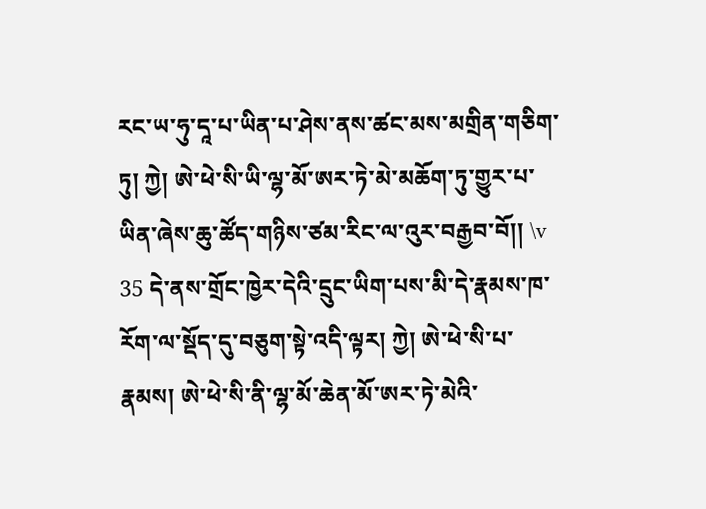རང་ཡ་ཧུ་དཱ་པ་ཡིན་པ་ཤེས་ནས་ཚང་མས་མགྲིན་གཅིག་ཏུ། ཀྱེ། ཨེ་ཕེ་སི་ཡི་ལྷ་མོ་ཨར་ཏེ་མེ་མཆོག་ཏུ་གྱུར་པ་ཡིན་ཞེས་ཆུ་ཚོད་གཉིས་ཙམ་རིང་ལ་འུར་བརྒྱབ་བོ།། \v 35 དེ་ནས་གྲོང་ཁྱེར་དེའི་དྲུང་ཡིག་པས་མི་དེ་རྣམས་ཁ་རོག་ལ་སྡོད་དུ་བཅུག་སྟེ་འདི་ལྟར། ཀྱེ། ཨེ་ཕེ་སི་པ་རྣམས། ཨེ་ཕེ་སི་ནི་ལྷ་མོ་ཆེན་མོ་ཨར་ཏེ་མེའི་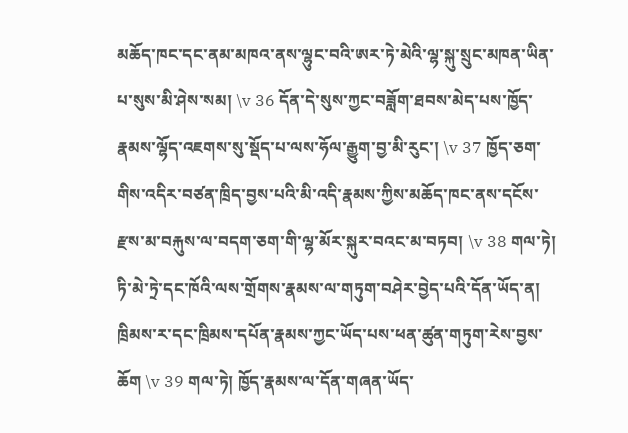མཆོད་ཁང་དང་ནམ་མཁའ་ནས་ལྷུང་བའི་ཨར་ཏེ་མེའི་ལྷ་སྐུ་སྲུང་མཁན་ཡིན་པ་སུས་མི་ཤེས་སམ། \v 36 དོན་དེ་སུས་ཀྱང་བཟློག་ཐབས་མེད་པས་ཁྱོད་རྣམས་ལྷོད་འཇགས་སུ་སྡོད་པ་ལས་ཧོལ་རྒྱུག་བྱ་མི་རུང་། \v 37 ཁྱོད་ཅག་གིས་འདིར་བཙན་ཁྲིད་བྱས་པའི་མི་འདི་རྣམས་ཀྱིས་མཆོད་ཁང་ནས་དངོས་རྫས་མ་བརྐུས་ལ་བདག་ཅག་གི་ལྷ་མོར་སྐུར་བའང་མ་བཏབ། \v 38 གལ་ཏེ། ཏི་མེ་ཏྲེ་དང་ཁོའི་ལས་གྲོགས་རྣམས་ལ་གཏུག་བཤེར་བྱེད་པའི་དོན་ཡོད་ན། ཁྲིམས་ར་དང་ཁྲིམས་དཔོན་རྣམས་ཀྱང་ཡོད་པས་ཕན་ཚུན་གཏུག་རེས་བྱས་ཆོག \v 39 གལ་ཏེ། ཁྱོད་རྣམས་ལ་དོན་གཞན་ཡོད་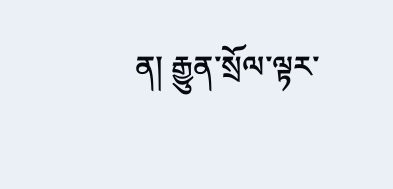ན། རྒྱུན་སྲོལ་ལྟར་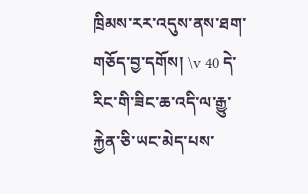ཁྲིམས་རར་འདུས་ནས་ཐག་གཅོད་བྱ་དགོས། \v 40 དེ་རིང་གི་ཟིང་ཆ་འདི་ལ་རྒྱུ་རྐྱེན་ཅི་ཡང་མེད་པས་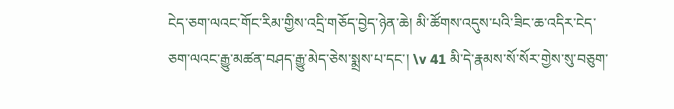ངེད་ཅག་ལའང་གོང་རིམ་གྱིས་འདྲི་གཅོད་བྱེད་ཉེན་ཆེ། མི་ཚོགས་འདུས་པའི་ཟིང་ཆ་འདིར་ངེད་ཅག་ལའང་རྒྱུ་མཚན་བཤད་རྒྱུ་མེད་ཅེས་སྨྲས་པ་དང་། \v 41 མི་དེ་རྣམས་སོ་སོར་གྱེས་སུ་བཅུག་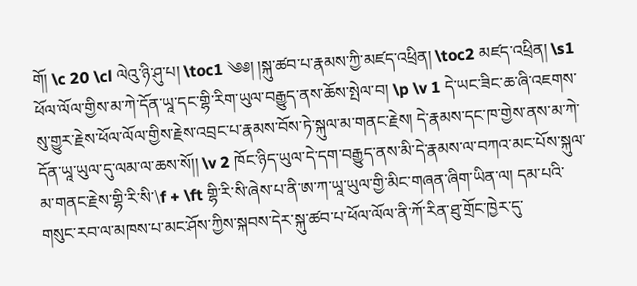གོ། \c 20 \cl ལེའུ་ཉི་ཤུ་པ། \toc1 ༄༅། །སྐུ་ཚབ་པ་རྣམས་ཀྱི་མཛད་འཕྲིན། \toc2 མཛད་འཕྲིན། \s1 ཕོལ་ལོལ་གྱིས་མ་ཀེ་དོན་ཡཱ་དང་གྷི་རིག་ཡུལ་བརྒྱུད་ནས་ཆོས་སྤེལ་བ། \p \v 1 དེ་ཡང་ཟིང་ཆ་ཞི་འཇགས་སུ་གྱུར་རྗེས་ཕོལ་ལོལ་གྱིས་རྗེས་འབྲང་པ་རྣམས་བོས་ཏེ་སྐུལ་མ་གནང་རྗེས། དེ་རྣམས་དང་ཁ་གྱེས་ནས་མ་ཀེ་དོན་ཡཱ་ཡུལ་དུ་ལམ་ལ་ཆས་སོ།། \v 2 ཁོང་ཉིད་ཡུལ་དེ་དག་བརྒྱུད་ནས་མི་དེ་རྣམས་ལ་བཀའ་མང་པོས་སྐུལ་མ་གནང་རྗེས་གྷི་རི་སི་\f + \ft གྷི་རི་སི་ཞེས་པ་ནི་ཨ་ཀ་ཡཱ་ཡུལ་གྱི་མིང་གཞན་ཞིག་ཡིན་ལ། དམ་པའི་གསུང་རབ་ལ་མཁས་པ་མང་ཤོས་ཀྱིས་སྐབས་དེར་སྐུ་ཚབ་པ་ཕོལ་ལོལ་ནི་ཀོ་རིན་ཐུ་གྲོང་ཁྱེར་དུ་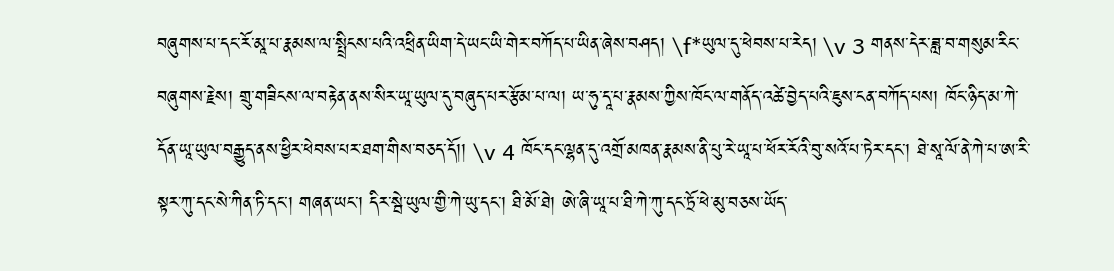བཞུགས་པ་དང་རོ་མཱ་པ་རྣམས་ལ་སྤྲིངས་པའི་འཕྲིན་ཡིག་དེ་ཡང་ཡི་གེར་བཀོད་པ་ཡིན་ཞེས་བཤད། \f*ཡུལ་དུ་ཕེབས་པ་རེད། \v 3 གནས་དེར་ཟླ་བ་གསུམ་རིང་བཞུགས་རྗེས། གྲུ་གཟིངས་ལ་བརྟེན་ནས་སིར་ཡཱ་ཡུལ་དུ་བཞུད་པར་རྩོམ་པ་ལ། ཡ་ཧུ་དཱ་པ་རྣམས་ཀྱིས་ཁོང་ལ་གནོད་འཚེ་བྱེད་པའི་ཇུས་ངན་བཀོད་པས། ཁོང་ཉིད་མ་ཀེ་དོན་ཡཱ་ཡུལ་བརྒྱུད་ནས་ཕྱིར་ཕེབས་པར་ཐག་གིས་བཅད་དོ།། \v 4 ཁོང་དང་ལྷན་དུ་འགྲོ་མཁན་རྣམས་ནི་པུ་རེ་ཡཱ་པ་ཕོར་རོའི་བུ་སའོ་པ་ཏེར་དང་། ཐེ་སཱ་ལོ་ནེ་ཀེ་པ་ཨ་རི་སྟར་ཀུ་དང་སེ་ཀིན་ཏི་དང་། གཞན་ཡང་། དིར་སྦེ་ཡུལ་གྱི་ཀེ་ཡུ་དང་། ཐི་མོ་ཐེ། ཨེ་ཞི་ཡཱ་པ་ཐི་ཀེ་ཀུ་དང་ཏྲོ་ཕེ་མུ་བཅས་ཡོད་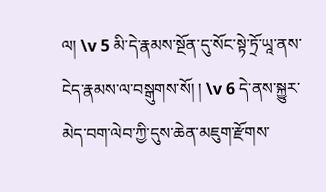ལ། \v 5 མི་དེ་རྣམས་སྔོན་དུ་སོང་སྟེ་ཏྲོ་ཡཱ་ནས་ངེད་རྣམས་ལ་བསྒུགས་སོ། ། \v 6 དེ་ནས་སྐྱུར་མེད་བག་ལེབ་ཀྱི་དུས་ཆེན་མཇུག་རྫོགས་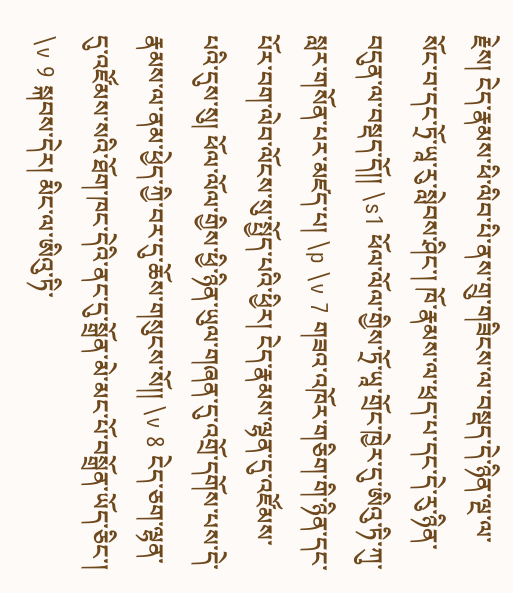རྗེས། ངེད་རྣམས་ཕི་ལིབ་པི་ནས་གྲུ་གཟིངས་ལ་བསྡད་དེ་ཉིན་ལྔ་ལ་སོང་བ་དང་ཏྲོ་ཡཱ་རུ་སླེབས་ཤིང་། ཁོ་རྣམས་ལ་ཕྲད་པ་དང་དེ་རུ་ཉིན་བདུན་ལ་བསྡད་དོ།། \s1 ཕོལ་ལོལ་གྱིས་ཏྲོ་ཡཱ་གྲོང་ཁྱེར་དུ་ཨིའུ་ཏི་ཀུ་སླར་གསོན་པར་མཛད་པ། \p \v 7 གཟའ་འཁོར་གཅིག་གི་ཉིན་དང་པོར་བག་ལེབ་ལོངས་སུ་སྤྱོད་པའི་ཕྱིར། ངེད་རྣམས་ལྷན་དུ་འཛོམས་པའི་དུས་སུ། ཕོལ་ལོལ་གྱིས་ཕྱི་ཉིན་ཡུལ་གཞན་དུ་འགྲོ་དགོས་པས་དེ་རྣམས་ལ་ནམ་ཕྱེད་ཀྱི་བར་དུ་ཆོས་གསུངས་སོ།། \v 8 ངེད་ཅག་ལྷན་དུ་འཛོམས་སའི་ཐོག་ཁང་དེའི་ནང་དུ་སྒྲོན་མེ་མང་པོ་བསྒྲོན་ཡོད་ཅིང་། \v 9 སྐབས་དེར། མིང་ལ་ཨིའུ་ཏི་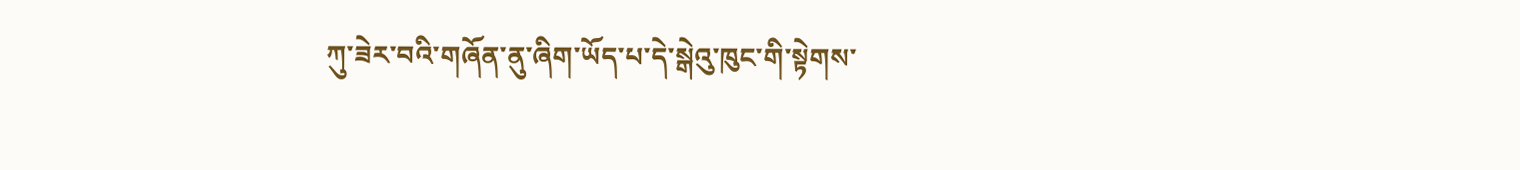ཀུ་ཟེར་བའི་གཞོན་ནུ་ཞིག་ཡོད་པ་དེ་སྒེའུ་ཁུང་གི་སྟེགས་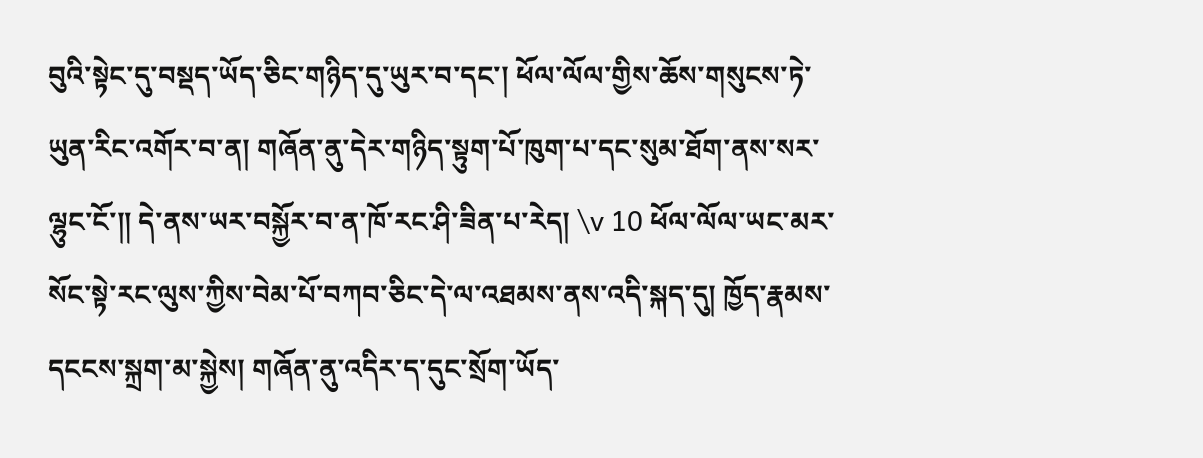བུའི་སྟེང་དུ་བསྡད་ཡོད་ཅིང་གཉིད་དུ་ཡུར་བ་དང་། ཕོལ་ལོལ་གྱིས་ཆོས་གསུངས་ཏེ་ཡུན་རིང་འགོར་བ་ན། གཞོན་ནུ་དེར་གཉིད་སྟུག་པོ་ཁུག་པ་དང་སུམ་ཐོག་ནས་སར་ལྷུང་ངོ་༎ དེ་ནས་ཡར་བསྐྱོར་བ་ན་ཁོ་རང་ཤི་ཟིན་པ་རེད། \v 10 ཕོལ་ལོལ་ཡང་མར་སོང་སྟེ་རང་ལུས་ཀྱིས་བེམ་པོ་བཀབ་ཅིང་དེ་ལ་འཐམས་ནས་འདི་སྐད་དུ། ཁྱོད་རྣམས་དངངས་སྐྲག་མ་སྐྱེས། གཞོན་ནུ་འདིར་ད་དུང་སྲོག་ཡོད་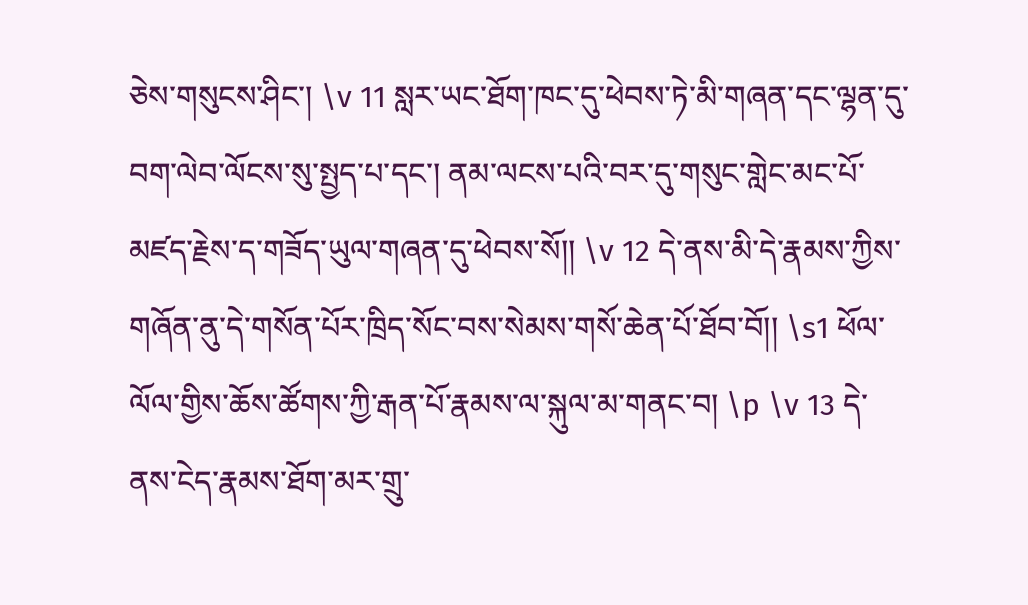ཅེས་གསུངས་ཤིང་། \v 11 སླར་ཡང་ཐོག་ཁང་དུ་ཕེབས་ཏེ་མི་གཞན་དང་ལྷན་དུ་བག་ལེབ་ལོངས་སུ་སྤྱད་པ་དང་། ནམ་ལངས་པའི་བར་དུ་གསུང་གླེང་མང་པོ་མཛད་རྗེས་ད་གཟོད་ཡུལ་གཞན་དུ་ཕེབས་སོ།། \v 12 དེ་ནས་མི་དེ་རྣམས་ཀྱིས་གཞོན་ནུ་དེ་གསོན་པོར་ཁྲིད་སོང་བས་སེམས་གསོ་ཆེན་པོ་ཐོབ་བོ།། \s1 ཕོལ་ལོལ་གྱིས་ཆོས་ཚོགས་ཀྱི་རྒན་པོ་རྣམས་ལ་སྐུལ་མ་གནང་བ། \p \v 13 དེ་ནས་ངེད་རྣམས་ཐོག་མར་གྲུ་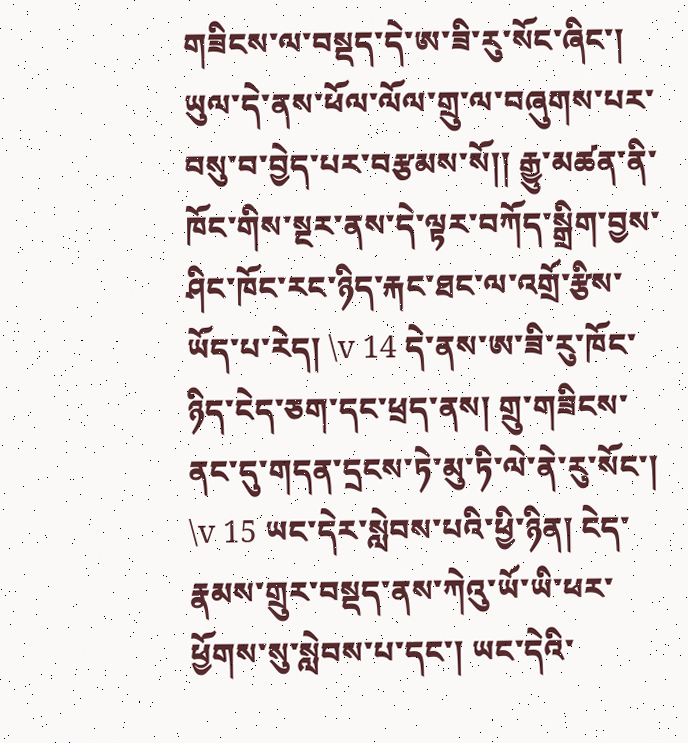གཟིངས་ལ་བསྡད་དེ་ཨ་ཟི་རུ་སོང་ཞིང་། ཡུལ་དེ་ནས་ཕོལ་ལོལ་གྲུ་ལ་བཞུགས་པར་བསུ་བ་བྱེད་པར་བརྩམས་སོ།། རྒྱུ་མཚན་ནི་ཁོང་གིས་སྔར་ནས་དེ་ལྟར་བཀོད་སྒྲིག་བྱས་ཤིང་ཁོང་རང་ཉིད་རྐང་ཐང་ལ་འགྲོ་རྩིས་ཡོད་པ་རེད། \v 14 དེ་ནས་ཨ་ཟི་རུ་ཁོང་ཉིད་ངེད་ཅག་དང་ཕྲད་ནས། གྲུ་གཟིངས་ནང་དུ་གདན་དྲངས་ཏེ་མུ་ཏི་ལེ་ནེ་རུ་སོང་། \v 15 ཡང་དེར་སླེབས་པའི་ཕྱི་ཉིན། ངེད་རྣམས་གྲུར་བསྡད་ནས་ཀེའུ་ཡོ་ཡི་ཕར་ཕྱོགས་སུ་སླེབས་པ་དང་། ཡང་དེའི་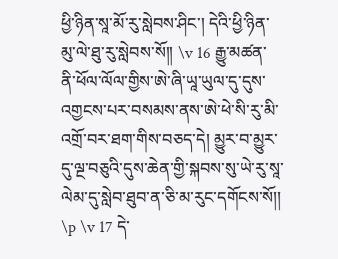ཕྱི་ཉིན་སཱ་མོ་རུ་སླེབས་ཤིང་། དེའི་ཕྱི་ཉིན་མུ་ལེ་ཐུ་རུ་སླེབས་སོ།། \v 16 རྒྱུ་མཚན་ནི་ཕོལ་ལོལ་གྱིས་ཨེ་ཞི་ཡཱ་ཡུལ་དུ་དུས་འགྱངས་པར་བསམས་ནས་ཨེ་ཕེ་སི་རུ་མི་འགྲོ་བར་ཐག་གིས་བཅད་དེ། མྱུར་བ་མྱུར་དུ་ལྔ་བཅུའི་དུས་ཆེན་གྱི་སྐབས་སུ་ཡེ་རུ་སཱ་ལེམ་དུ་སླེབ་ཐུབ་ན་ཅི་མ་རུང་དགོངས་སོ།། \p \v 17 དེ་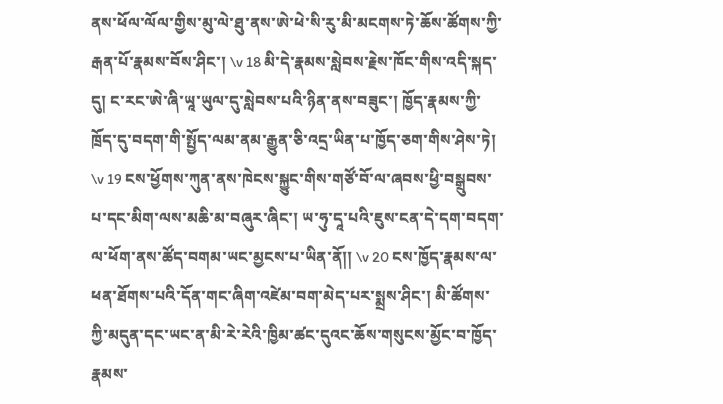ནས་ཕོལ་ལོལ་གྱིས་མུ་ལེ་ཐུ་ནས་ཨེ་ཕེ་སི་རུ་མི་མངགས་ཏེ་ཆོས་ཚོགས་ཀྱི་རྒན་པོ་རྣམས་བོས་ཤིང་། \v 18 མི་དེ་རྣམས་སླེབས་རྗེས་ཁོང་གིས་འདི་སྐད་དུ། ང་རང་ཨེ་ཞི་ཡཱ་ཡུལ་དུ་སླེབས་པའི་ཉིན་ནས་བཟུང་། ཁྱོད་རྣམས་ཀྱི་ཁྲོད་དུ་བདག་གི་སྤྱོད་ལམ་ནམ་རྒྱུན་ཅི་འདྲ་ཡིན་པ་ཁྱོད་ཅག་གིས་ཤེས་ཏེ། \v 19 ངས་ཕྱོགས་ཀུན་ནས་ཁེངས་སྐྱུང་གིས་གཙོ་བོ་ལ་ཞབས་ཕྱི་བསྒྲུབས་པ་དང་མིག་ལས་མཆི་མ་བཞུར་ཞིང་། ཡ་ཧུ་དཱ་པའི་ཇུས་ངན་དེ་དག་བདག་ལ་ཕོག་ནས་ཚོད་བགམ་ཡང་མྱངས་པ་ཡིན་ནོ།། \v 20 ངས་ཁྱོད་རྣམས་ལ་ཕན་ཐོགས་པའི་དོན་གང་ཞིག་འཛེམ་བག་མེད་པར་སྨྲས་ཤིང་། མི་ཚོགས་ཀྱི་མདུན་དང་ཡང་ན་མི་རེ་རེའི་ཁྱིམ་ཚང་དུའང་ཆོས་གསུངས་མྱོང་བ་ཁྱོད་རྣམས་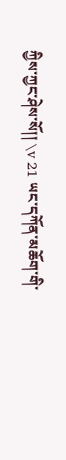ཀྱིས་ཀྱང་ཤེས་སོ།། \v 21 ཡང་དཀོན་མཆོག་གི་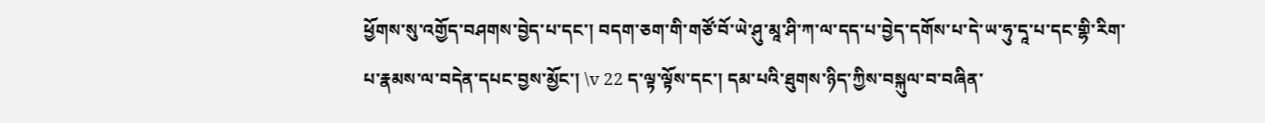ཕྱོགས་སུ་འགྱོད་བཤགས་བྱེད་པ་དང་། བདག་ཅག་གི་གཙོ་བོ་ཡེ་ཤུ་མཱ་ཤི་ཀ་ལ་དད་པ་བྱེད་དགོས་པ་དེ་ཡ་ཧུ་དཱ་པ་དང་གྷི་རིག་པ་རྣམས་ལ་བདེན་དཔང་བྱས་མྱོང་། \v 22 ད་ལྟ་ལྟོས་དང་། དམ་པའི་ཐུགས་ཉིད་ཀྱིས་བསྐུལ་བ་བཞིན་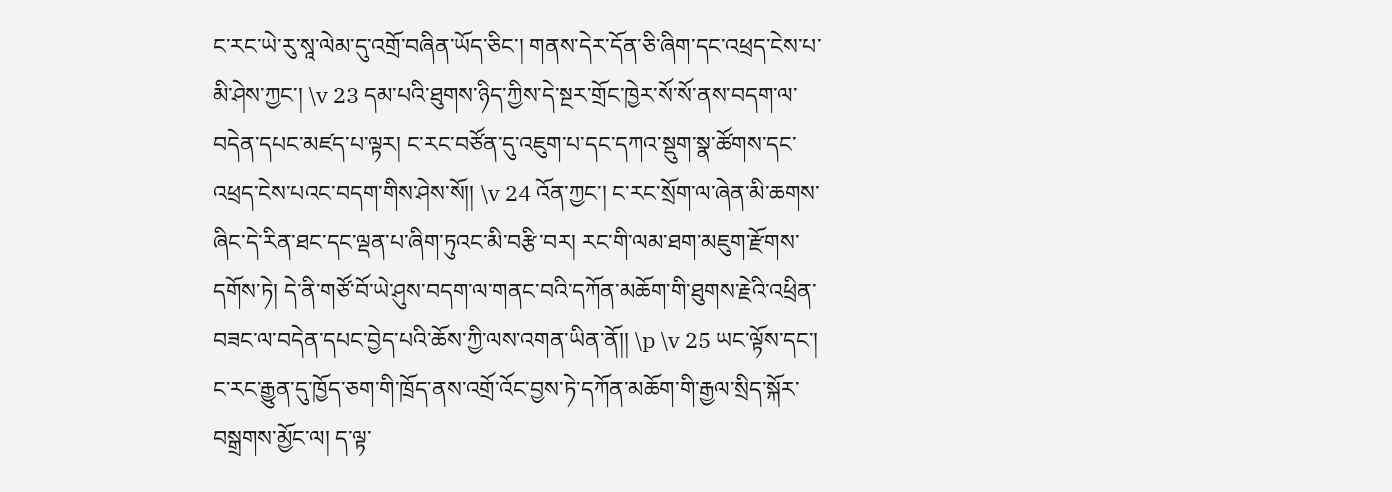ང་རང་ཡེ་རུ་སཱ་ལེམ་དུ་འགྲོ་བཞིན་ཡོད་ཅིང་། གནས་དེར་དོན་ཅི་ཞིག་དང་འཕྲད་ངེས་པ་མི་ཤེས་ཀྱང་། \v 23 དམ་པའི་ཐུགས་ཉིད་ཀྱིས་དེ་སྔར་གྲོང་ཁྱེར་སོ་སོ་ནས་བདག་ལ་བདེན་དཔང་མཛད་པ་ལྟར། ང་རང་བཙོན་དུ་འཇུག་པ་དང་དཀའ་སྡུག་སྣ་ཚོགས་དང་འཕྲད་ངེས་པའང་བདག་གིས་ཤེས་སོ།། \v 24 འོན་ཀྱང་། ང་རང་སྲོག་ལ་ཞེན་མི་ཆགས་ཞིང་དེ་རིན་ཐང་དང་ལྡན་པ་ཞིག་ཏུའང་མི་བརྩི་བར། རང་གི་ལམ་ཐག་མཇུག་རྫོགས་དགོས་ཏེ། དེ་ནི་གཙོ་བོ་ཡེ་ཤུས་བདག་ལ་གནང་བའི་དཀོན་མཆོག་གི་ཐུགས་རྗེའི་འཕྲིན་བཟང་ལ་བདེན་དཔང་བྱེད་པའི་ཆོས་ཀྱི་ལས་འགན་ཡིན་ནོ།། \p \v 25 ཡང་ལྟོས་དང་། ང་རང་རྒྱུན་དུ་ཁྱོད་ཅག་གི་ཁྲོད་ནས་འགྲོ་འོང་བྱས་ཏེ་དཀོན་མཆོག་གི་རྒྱལ་སྲིད་སྐོར་བསྒྲགས་མྱོང་ལ། ད་ལྟ་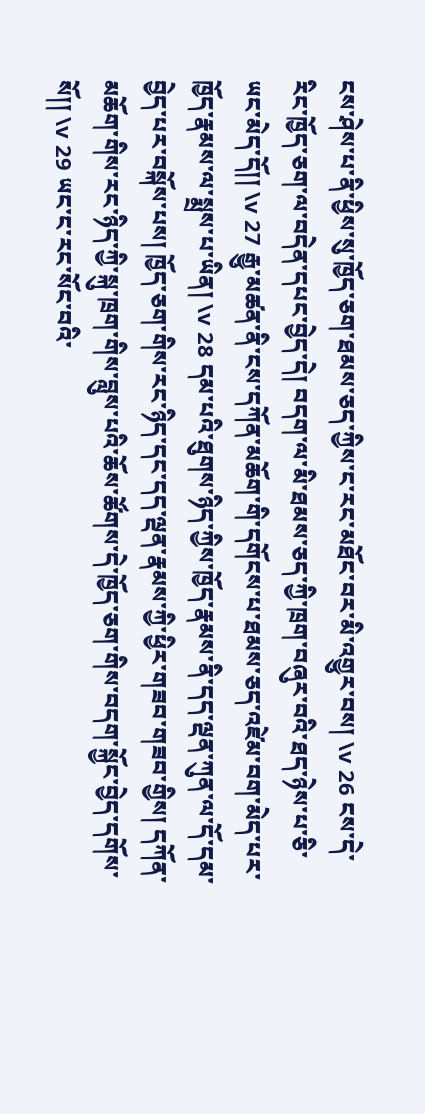ངས་ཤེས་པ་ནི་ཕྱིས་སུ་ཁྱོད་ཅག་ཐམས་ཅད་ཀྱིས་ང་རང་མཐོང་བར་མི་འགྱུར་བས། \v 26 ངས་དེ་རིང་ཁྱོད་ཅག་ལ་བདེན་དཔང་བྱེད་དེ། བདག་ལ་མི་ཐམས་ཅད་ཀྱི་ཁྲག་བཞུར་བའི་ཐད་ཉེས་པ་ཅི་ཡང་མེད་དོ།། \v 27 རྒྱུ་མཚན་ནི་ངས་དཀོན་མཆོག་གི་དགོངས་པ་ཐམས་ཅད་འཛེམ་བག་མེད་པར་ཁྱོད་རྣམས་ལ་སྨྲས་པ་ཡིན། \v 28 དམ་པའི་ཐུགས་ཉིད་ཀྱིས་ཁྱོད་རྣམས་ནི་དད་ལྡན་ཀུན་ལ་དོ་དམ་བྱེད་པར་བསྐོས་པས། ཁྱོད་ཅག་གིས་རང་ཉིད་དང་དད་ལྡན་རྣམས་ཀྱི་ཕྱིར་གཟབ་གཟབ་གྱིས། དཀོན་མཆོག་གིས་རང་ཉིད་ཀྱི་སྐུ་ཁྲག་གིས་བླུས་པའི་ཆོས་ཚོགས་དེ་ཁྱོད་ཅག་གིས་བདག་སྐྱོང་བྱེད་དགོས་སོ།། \v 29 ཡང་ང་རང་སོང་བའི་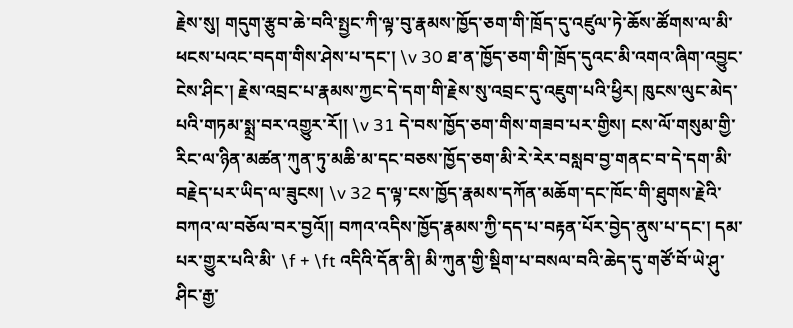རྗེས་སུ། གདུག་རྩུབ་ཆེ་བའི་སྤྱང་ཀི་ལྟ་བུ་རྣམས་ཁྱོད་ཅག་གི་ཁྲོད་དུ་འཛུལ་ཏེ་ཆོས་ཚོགས་ལ་མི་ཕངས་པའང་བདག་གིས་ཤེས་པ་དང་། \v 30 ཐ་ན་ཁྱོད་ཅག་གི་ཁྲོད་དུའང་མི་འགའ་ཞིག་འབྱུང་ངེས་ཤིང་། རྗེས་འབྲང་པ་རྣམས་ཀྱང་དེ་དག་གི་རྗེས་སུ་འབྲང་དུ་འཇུག་པའི་ཕྱིར། ཁུངས་ལུང་མེད་པའི་གཏམ་སྨྲ་བར་འགྱུར་རོ།། \v 31 དེ་བས་ཁྱོད་ཅག་གིས་གཟབ་པར་གྱིས། ངས་ལོ་གསུམ་གྱི་རིང་ལ་ཉིན་མཚན་ཀུན་ཏུ་མཆི་མ་དང་བཅས་ཁྱོད་ཅག་མི་རེ་རེར་བསླབ་བྱ་གནང་བ་དེ་དག་མི་བརྗེད་པར་ཡིད་ལ་ཟུངས། \v 32 ད་ལྟ་ངས་ཁྱོད་རྣམས་དཀོན་མཆོག་དང་ཁོང་གི་ཐུགས་རྗེའི་བཀའ་ལ་བཅོལ་བར་བྱའོ།། བཀའ་འདིས་ཁྱོད་རྣམས་ཀྱི་དད་པ་བརྟན་པོར་བྱེད་ནུས་པ་དང་། དམ་པར་གྱུར་པའི་མི་ \f + \ft འདིའི་དོན་ནི། མི་ཀུན་གྱི་སྡིག་པ་བསལ་བའི་ཆེད་དུ་གཙོ་བོ་ཡེ་ཤུ་ཤིང་རྒྱ་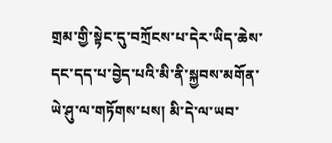གྲམ་གྱི་སྟེང་དུ་བཀྲོངས་པ་དེར་ཡིད་ཆེས་དང་དད་པ་བྱེད་པའི་མི་ནི་སྐྱབས་མགོན་ཡེ་ཤུ་ལ་གཏོགས་པས། མི་དེ་ལ་ཡབ་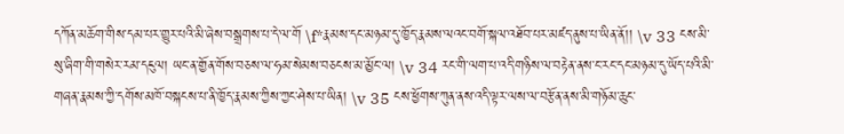དཀོན་མཆོག་གིས་དམ་པར་གྱུར་པའི་མི་ཞེས་བསྒྲགས་པ་དེ་ལ་གོ \f*རྣམས་དང་མཉམ་དུ་ཁྱོད་རྣམས་ལའང་བགོ་སྐལ་འཐོབ་པར་མཛད་ནུས་པ་ཡིན་ནོ།། \v 33 ངས་མི་སུ་ཞིག་གི་གསེར་རམ་དངུལ། ཡང་ན་གྱོན་གོས་བཅས་ལ་ཧམ་སེམས་བཅངས་མ་མྱོང་ལ། \v 34 རང་གི་ལག་པ་འདི་གཉིས་ལ་བརྟེན་ནས་ང་རང་དང་མཉམ་དུ་ཡོད་པའི་མི་གཞན་རྣམས་ཀྱི་དགོས་མཁོ་བསྐངས་པ་ནི་ཁྱོད་རྣམས་ཀྱིས་ཀྱང་ཤེས་པ་ཡིན། \v 35 ངས་ཕྱོགས་ཀུན་ནས་འདི་ལྟར་ལས་ལ་བརྩོན་ནས་མི་གཉོམ་ཆུང་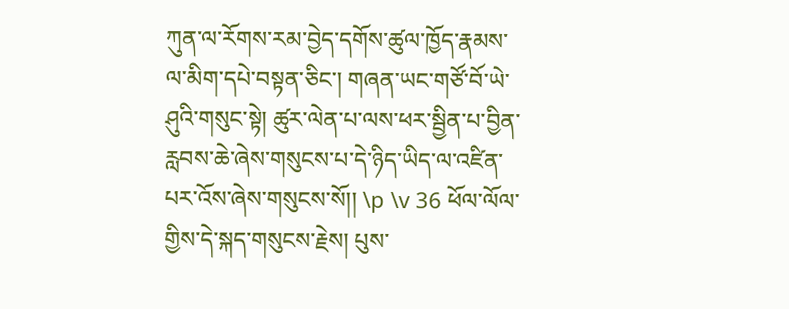ཀུན་ལ་རོགས་རམ་བྱེད་དགོས་ཚུལ་ཁྱོད་རྣམས་ལ་མིག་དཔེ་བསྟན་ཅིང་། གཞན་ཡང་གཙོ་བོ་ཡེ་ཤུའི་གསུང་སྟེ། ཚུར་ལེན་པ་ལས་ཕར་སྦྱིན་པ་བྱིན་རླབས་ཆེ་ཞེས་གསུངས་པ་དེ་ཉིད་ཡིད་ལ་འཛིན་པར་འོས་ཞེས་གསུངས་སོ།། \p \v 36 ཕོལ་ལོལ་གྱིས་དེ་སྐད་གསུངས་རྗེས། པུས་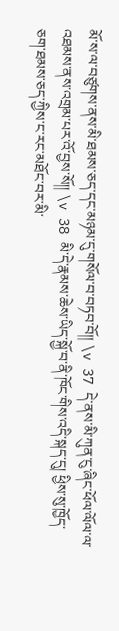མོ་ས་ལ་བཙུགས་ནས་མི་ཐམས་ཅད་དང་མཉམ་དུ་གསོལ་བ་བཏབ་བོ།། \v 37 དེ་ནས་མི་ཀུན་ངུ་ཞིང་ཕོལ་ལོལ་ལ་འཐམས་ནས་འགྲམ་པར་འོ་བྱས་སོ།། \v 38 མི་དེ་རྣམས་ཆེས་ཡིད་སྐྱོ་བ་ནི་ཁོང་གིས་འདི་སྐད་དུ། ཕྱིས་སུ་ཁྱོད་ཅག་ཐམས་ཅད་ཀྱིས་ང་རང་མཐོང་བར་མི་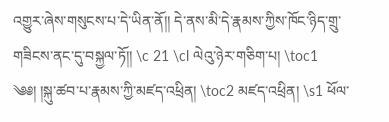འགྱུར་ཞེས་གསུངས་པ་དེ་ཡིན་ནོ།། དེ་ནས་མི་དེ་རྣམས་ཀྱིས་ཁོང་ཉིད་གྲུ་གཟིངས་ནང་དུ་བསྐྱལ་ཏོ།། \c 21 \cl ལེའུ་ཉེར་གཅིག་པ། \toc1 ༄༅། །སྐུ་ཚབ་པ་རྣམས་ཀྱི་མཛད་འཕྲིན། \toc2 མཛད་འཕྲིན། \s1 ཕོལ་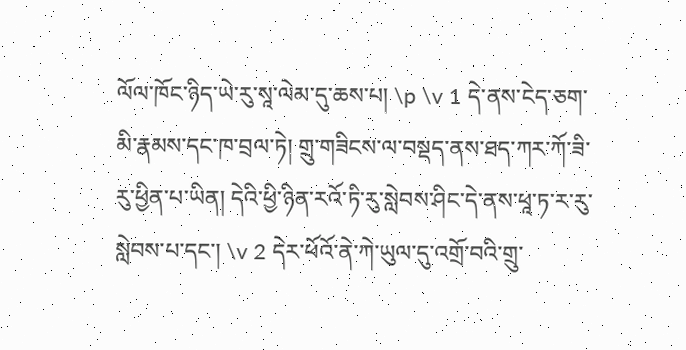ལོལ་ཁོང་ཉིད་ཡེ་རུ་སཱ་ལེམ་དུ་ཆས་པ། \p \v 1 དེ་ནས་ངེད་ཅག་མི་རྣམས་དང་ཁ་བྲལ་ཏེ། གྲུ་གཟིངས་ལ་བསྡད་ནས་ཐད་ཀར་ཀོ་ཟི་རུ་ཕྱིན་པ་ཡིན། དེའི་ཕྱི་ཉིན་རའོ་ཏི་རུ་སླེབས་ཤིང་དེ་ནས་ཕཱ་ཏ་ར་རུ་སླེབས་པ་དང་། \v 2 དེར་ཕོའོ་ནེ་ཀེ་ཡུལ་དུ་འགྲོ་བའི་གྲུ་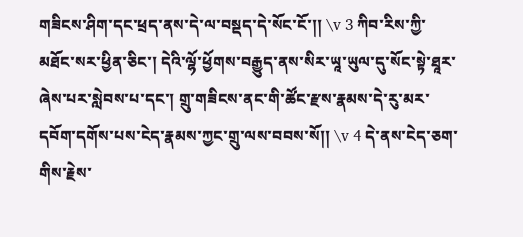གཟིངས་ཤིག་དང་ཕྲད་ནས་དེ་ལ་བསྡད་དེ་སོང་ངོ་།། \v 3 ཀིབ་རིས་ཀྱི་མཐོང་སར་ཕྱིན་ཅིང་། དེའི་ལྷོ་ཕྱོགས་བརྒྱུད་ནས་སིར་ཡཱ་ཡུལ་དུ་སོང་སྟེ་ཐཱར་ཞེས་པར་སླེབས་པ་དང་། གྲུ་གཟིངས་ནང་གི་ཚོང་རྫས་རྣམས་དེ་རུ་མར་དབོག་དགོས་པས་ངེད་རྣམས་ཀྱང་གྲུ་ལས་བབས་སོ།། \v 4 དེ་ནས་ངེད་ཅག་གིས་རྗེས་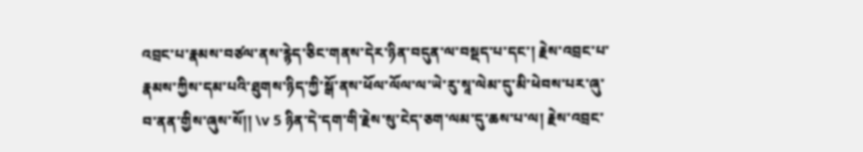འབྲང་པ་རྣམས་བཙལ་ནས་རྙེད་ཅིང་གནས་དེར་ཉིན་བདུན་ལ་བསྡད་པ་དང་། རྗེས་འབྲང་པ་རྣམས་ཀྱིས་དམ་པའི་ཐུགས་ཉིད་ཀྱི་སྒོ་ནས་ཕོལ་ལོལ་ལ་ཡེ་རུ་སཱ་ལེམ་དུ་མི་ཕེབས་པར་ཞུ་བ་ནན་གྱིས་ཞུས་སོ།། \v 5 ཉིན་དེ་དག་གི་རྗེས་སུ་ངེད་ཅག་ལམ་དུ་ཆས་པ་ལ། རྗེས་འབྲང་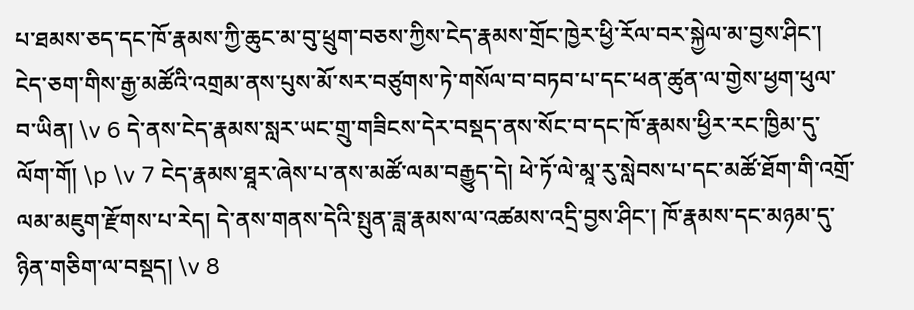པ་ཐམས་ཅད་དང་ཁོ་རྣམས་ཀྱི་ཆུང་མ་བུ་ཕྲུག་བཅས་ཀྱིས་ངེད་རྣམས་གྲོང་ཁྱེར་ཕྱི་རོལ་བར་སྐྱེལ་མ་བྱས་ཤིང་། ངེད་ཅག་གིས་རྒྱ་མཚོའི་འགྲམ་ནས་པུས་མོ་སར་བཙུགས་ཏེ་གསོལ་བ་བཏབ་པ་དང་ཕན་ཚུན་ལ་གྱེས་ཕྱག་ཕུལ་བ་ཡིན། \v 6 དེ་ནས་ངེད་རྣམས་སླར་ཡང་གྲུ་གཟིངས་དེར་བསྡད་ནས་སོང་བ་དང་ཁོ་རྣམས་ཕྱིར་རང་ཁྱིམ་དུ་ལོག་གོ། \p \v 7 ངེད་རྣམས་ཐཱར་ཞེས་པ་ནས་མཚོ་ལམ་བརྒྱུད་དེ། ཕེ་ཏོ་ལེ་མཱ་རུ་སླེབས་པ་དང་མཚོ་ཐོག་གི་འགྲོ་ལམ་མཇུག་རྫོགས་པ་རེད། དེ་ནས་གནས་དེའི་སྤུན་ཟླ་རྣམས་ལ་འཚམས་འདྲི་བྱས་ཤིང་། ཁོ་རྣམས་དང་མཉམ་དུ་ཉིན་གཅིག་ལ་བསྡད། \v 8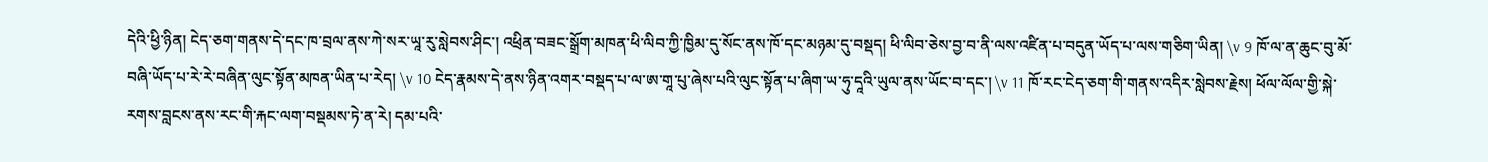དེའི་ཕྱི་ཉིན། ངེད་ཅག་གནས་དེ་དང་ཁ་བྲལ་ནས་ཀེ་སར་ཡཱ་རུ་སླེབས་ཤིང་། འཕྲིན་བཟང་སྒྲོག་མཁན་ཕི་ལིབ་ཀྱི་ཁྱིམ་དུ་སོང་ནས་ཁོ་དང་མཉམ་དུ་བསྡད། ཕི་ལིབ་ཅེས་བྱ་བ་ནི་ལས་འཛིན་པ་བདུན་ཡོད་པ་ལས་གཅིག་ཡིན། \v 9 ཁོ་ལ་ན་ཆུང་བུ་མོ་བཞི་ཡོད་པ་རེ་རེ་བཞིན་ལུང་སྟོན་མཁན་ཡིན་པ་རེད། \v 10 ངེད་རྣམས་དེ་ནས་ཉིན་འགར་བསྡད་པ་ལ་ཨ་གཱ་པུ་ཞེས་པའི་ལུང་སྟོན་པ་ཞིག་ཡ་ཧུ་དཱའི་ཡུལ་ནས་ཡོང་བ་དང་། \v 11 ཁོ་རང་ངེད་ཅག་གི་གནས་འདིར་སླེབས་རྗེས། ཕོལ་ལོལ་གྱི་སྐེ་རགས་བླངས་ནས་རང་གི་རྐང་ལག་བསྡམས་ཏེ་ན་རེ། དམ་པའི་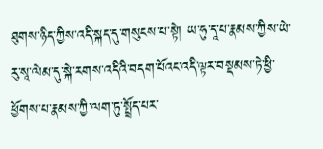ཐུགས་ཉིད་ཀྱིས་འདི་སྐད་དུ་གསུངས་པ་སྟེ། ཡ་ཧུ་དཱ་པ་རྣམས་ཀྱིས་ཡེ་རུ་སཱ་ལེམ་དུ་སྐེ་རགས་འདིའི་བདག་པོའང་འདི་ལྟར་བསྡམས་ཏེ་ཕྱི་ཕྱོགས་པ་རྣམས་ཀྱི་ལག་ཏུ་སྤྲོད་པར་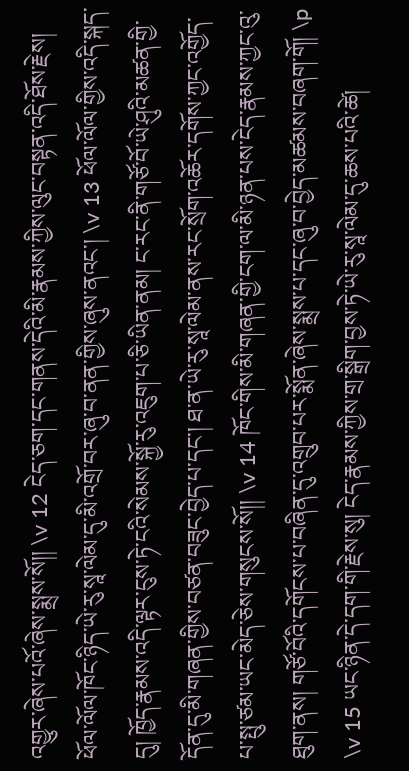འགྱུར་ཞེས་པའོ་ཞེས་སྨྲས་སོ།། \v 12 ངེད་ཅག་དང་གནས་དེའི་མི་རྣམས་ཀྱིས་ལུང་བསྟན་འདི་ཐོས་རྗེས། ཕོལ་ལོལ་ཁོང་ཉིད་ཡེ་རུ་སཱ་ལེམ་དུ་མི་འགྲོ་བར་ཞུ་བ་ནན་གྱིས་ཞུས་ནའང་། \v 13 ཕོལ་ལོལ་གྱིས་འདི་སྐད་དུ། ཁྱོད་རྣམས་འདི་ལྟར་ངུས་ཏེ་ངའི་སེམས་སྐྱོ་རུ་འཇུག་པ་ཅི་ཡིན་ནམ། ང་རང་ནི་གཙོ་བོ་ཡེ་ཤུའི་མཚན་གྱི་དོན་དུ་མི་གཞན་གྱིས་བཙན་བཟུང་བྱེད་པ་དང་། ཐ་ན་ཡེ་རུ་སཱ་ལེམ་ནས་རང་སྲོག་འཆོར་དགོས་ཀྱང་འགྱོད་པ་སྤུ་ཙམ་ཡང་མེད་ཅེས་གསུངས་སོ།། \v 14 ཁོང་གིས་མི་གཞན་གྱི་ངག་ལ་མི་ཉན་པས་ངེད་རྣམས་ཀྱང་འུ་ཐུག་ནས། གཙོ་བོའི་དགོངས་པ་བཞིན་དུ་འགྲུབ་པར་སྨོན་ཞེས་སྨྲས་པ་དང་ཞུ་བ་བྱེད་མཚམས་བཞག་གོ། \p \v 15 ཡང་ཉིན་དེ་དག་གི་རྗེས་སུ། ངེད་རྣམས་ཀྱིས་གྲ་སྒྲིག་བྱས་ཏེ་ཡེ་རུ་སཱ་ལེམ་དུ་ཆས་པའི་ཚེ།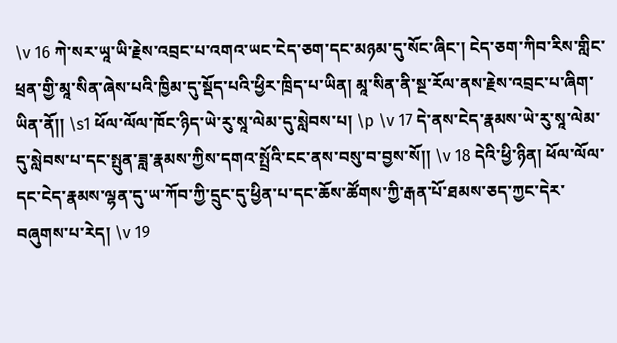\v 16 ཀེ་སར་ཡཱ་ཡི་རྗེས་འབྲང་པ་འགའ་ཡང་ངེད་ཅག་དང་མཉམ་དུ་སོང་ཞིང་། ངེད་ཅག་ཀིབ་རིས་གླིང་ཕྲན་གྱི་མཱ་སིན་ཞེས་པའི་ཁྱིམ་དུ་སྡོད་པའི་ཕྱིར་ཁྲིད་པ་ཡིན། མཱ་སིན་ནི་སྔ་རོལ་ནས་རྗེས་འབྲང་པ་ཞིག་ཡིན་ནོ།། \s1 ཕོལ་ལོལ་ཁོང་ཉིད་ཡེ་རུ་སཱ་ལེམ་དུ་སླེབས་པ། \p \v 17 དེ་ནས་ངེད་རྣམས་ཡེ་རུ་སཱ་ལེམ་དུ་སླེབས་པ་དང་སྤུན་ཟླ་རྣམས་ཀྱིས་དགའ་སྤྲོའི་ངང་ནས་བསུ་བ་བྱས་སོ།། \v 18 དེའི་ཕྱི་ཉིན། ཕོལ་ལོལ་དང་ངེད་རྣམས་ལྷན་དུ་ཡ་ཀོབ་ཀྱི་དྲུང་དུ་ཕྱིན་པ་དང་ཆོས་ཚོགས་ཀྱི་རྒན་པོ་ཐམས་ཅད་ཀྱང་དེར་བཞུགས་པ་རེད། \v 19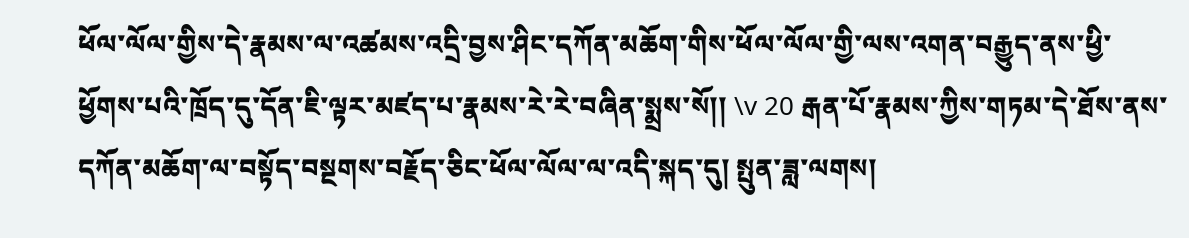ཕོལ་ལོལ་གྱིས་དེ་རྣམས་ལ་འཚམས་འདྲི་བྱས་ཤིང་དཀོན་མཆོག་གིས་ཕོལ་ལོལ་གྱི་ལས་འགན་བརྒྱུད་ནས་ཕྱི་ཕྱོགས་པའི་ཁྲོད་དུ་དོན་ཇི་ལྟར་མཛད་པ་རྣམས་རེ་རེ་བཞིན་སྨྲས་སོ།། \v 20 རྒན་པོ་རྣམས་ཀྱིས་གཏམ་དེ་ཐོས་ནས་དཀོན་མཆོག་ལ་བསྟོད་བསྔགས་བརྗོད་ཅིང་ཕོལ་ལོལ་ལ་འདི་སྐད་དུ། སྤུན་ཟླ་ལགས།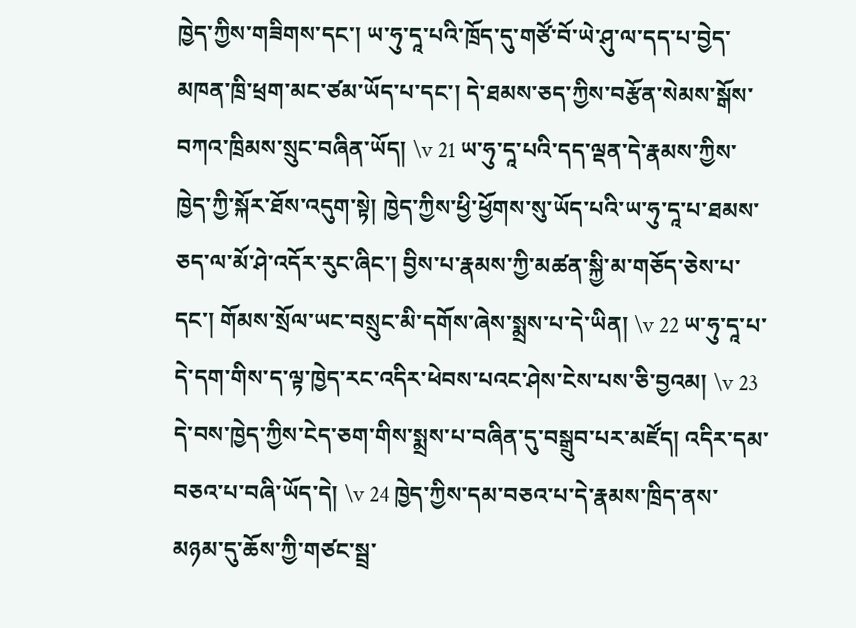ཁྱེད་ཀྱིས་གཟིགས་དང་། ཡ་ཧུ་དཱ་པའི་ཁྲོད་དུ་གཙོ་བོ་ཡེ་ཤུ་ལ་དད་པ་བྱེད་མཁན་ཁྲི་ཕྲག་མང་ཙམ་ཡོད་པ་དང་། དེ་ཐམས་ཅད་ཀྱིས་བརྩོན་སེམས་སྒོས་བཀའ་ཁྲིམས་སྲུང་བཞིན་ཡོད། \v 21 ཡ་ཧུ་དཱ་པའི་དད་ལྡན་དེ་རྣམས་ཀྱིས་ཁྱེད་ཀྱི་སྐོར་ཐོས་འདུག་སྟེ། ཁྱེད་ཀྱིས་ཕྱི་ཕྱོགས་སུ་ཡོད་པའི་ཡ་ཧུ་དཱ་པ་ཐམས་ཅད་ལ་མོ་ཤེ་འདོར་རུང་ཞིང་། བྱིས་པ་རྣམས་ཀྱི་མཚན་སྐྱི་མ་གཅོད་ཅེས་པ་དང་། གོམས་སྲོལ་ཡང་བསྲུང་མི་དགོས་ཞེས་སྨྲས་པ་དེ་ཡིན། \v 22 ཡ་ཧུ་དཱ་པ་དེ་དག་གིས་ད་ལྟ་ཁྱེད་རང་འདིར་ཕེབས་པའང་ཤེས་ངེས་པས་ཅི་བྱའམ། \v 23 དེ་བས་ཁྱེད་ཀྱིས་ངེད་ཅག་གིས་སྨྲས་པ་བཞིན་དུ་བསྒྲུབ་པར་མཛོད། འདིར་དམ་བཅའ་པ་བཞི་ཡོད་དེ། \v 24 ཁྱེད་ཀྱིས་དམ་བཅའ་པ་དེ་རྣམས་ཁྲིད་ནས་མཉམ་དུ་ཆོས་ཀྱི་གཙང་སྦྲ་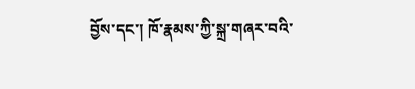བྱོས་དང་། ཁོ་རྣམས་ཀྱི་སྐྲ་གཞར་བའི་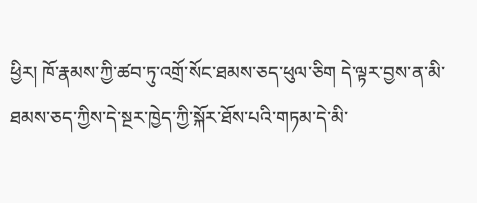ཕྱིར། ཁོ་རྣམས་ཀྱི་ཚབ་ཏུ་འགྲོ་སོང་ཐམས་ཅད་ཕུལ་ཅིག དེ་ལྟར་བྱས་ན་མི་ཐམས་ཅད་ཀྱིས་དེ་སྔར་ཁྱེད་ཀྱི་སྐོར་ཐོས་པའི་གཏམ་དེ་མི་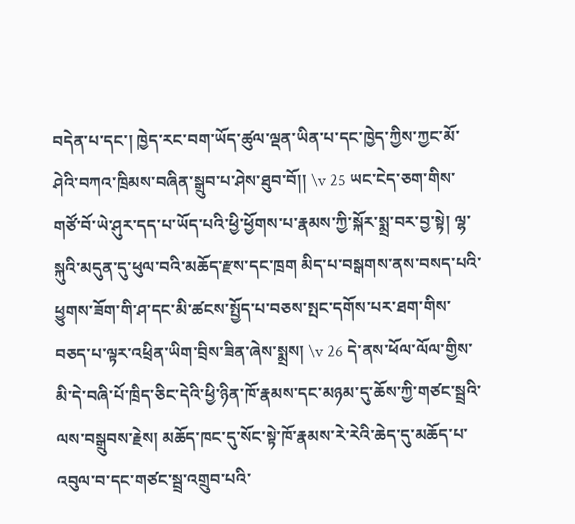བདེན་པ་དང་། ཁྱེད་རང་བག་ཡོད་ཚུལ་ལྡན་ཡིན་པ་དང་ཁྱེད་ཀྱིས་ཀྱང་མོ་ཤེའི་བཀའ་ཁྲིམས་བཞིན་སྒྲུབ་པ་ཤེས་ཐུབ་བོ།། \v 25 ཡང་ངེད་ཅག་གིས་གཙོ་བོ་ཡེ་ཤུར་དད་པ་ཡོད་པའི་ཕྱི་ཕྱོགས་པ་རྣམས་ཀྱི་སྐོར་སྨྲ་བར་བྱ་སྟེ། ལྷ་སྐུའི་མདུན་དུ་ཕུལ་བའི་མཆོད་རྫས་དང་ཁྲག མིད་པ་བསྒགས་ནས་བསད་པའི་ཕྱུགས་ཟོག་གི་ཤ་དང་མི་ཚངས་སྤྱོད་པ་བཅས་སྤང་དགོས་པར་ཐག་གིས་བཅད་པ་ལྟར་འཕྲིན་ཡིག་བྲིས་ཟིན་ཞེས་སྨྲས། \v 26 དེ་ནས་ཕོལ་ལོལ་གྱིས་མི་དེ་བཞི་པོ་ཁྲིད་ཅིང་དེའི་ཕྱི་ཉིན་ཁོ་རྣམས་དང་མཉམ་དུ་ཆོས་ཀྱི་གཙང་སྦྲའི་ལས་བསྒྲུབས་རྗེས། མཆོད་ཁང་དུ་སོང་སྟེ་ཁོ་རྣམས་རེ་རེའི་ཆེད་དུ་མཆོད་པ་འབུལ་བ་དང་གཙང་སྦྲ་འགྲུབ་པའི་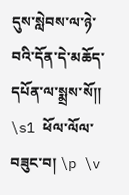དུས་སླེབས་ལ་ཉེ་བའི་དོན་དེ་མཆོད་དཔོན་ལ་སྨྲས་སོ།། \s1 ཕོལ་ལོལ་བཟུང་བ། \p \v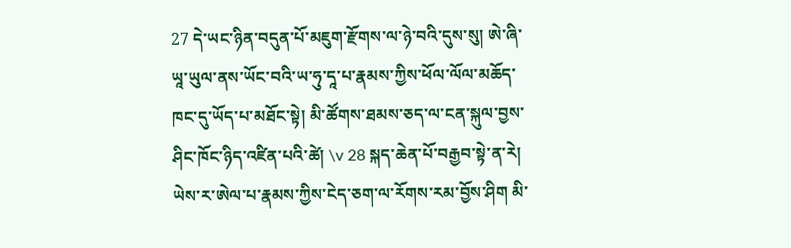27 དེ་ཡང་ཉིན་བདུན་པོ་མཇུག་རྫོགས་ལ་ཉེ་བའི་དུས་སུ། ཨེ་ཞི་ཡཱ་ཡུལ་ནས་ཡོང་བའི་ཡ་ཧུ་དཱ་པ་རྣམས་ཀྱིས་ཕོལ་ལོལ་མཆོད་ཁང་དུ་ཡོད་པ་མཐོང་སྟེ། མི་ཚོགས་ཐམས་ཅད་ལ་ངན་སྐུལ་བྱས་ཤིང་ཁོང་ཉིད་འཛིན་པའི་ཚེ། \v 28 སྐད་ཆེན་པོ་བརྒྱབ་སྟེ་ན་རེ། ཡེས་ར་ཨེལ་པ་རྣམས་ཀྱིས་ངེད་ཅག་ལ་རོགས་རམ་བྱོས་ཤིག མི་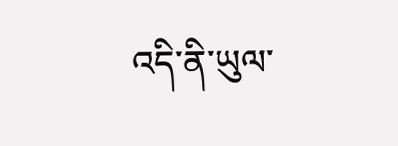འདི་ནི་ཡུལ་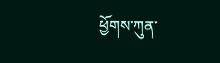ཕྱོགས་ཀུན་